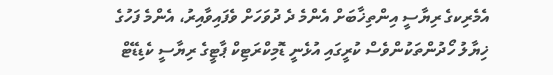އެމެރިކގެ ރިޔާސީ އިންތިޚާބަށް އެންމެ ދެ ދުވަހަށް ވެފައިވާއިރު، އެންމެ ފަހުގެ ޚިޔާލު ހޯދުންތަކުންވެސް ކުރީގައި އުޅެނީ ޑޮމިކްރަޓިކް ޕާޓީގެ ރިޔާސީ ކެޑިޑޭޓް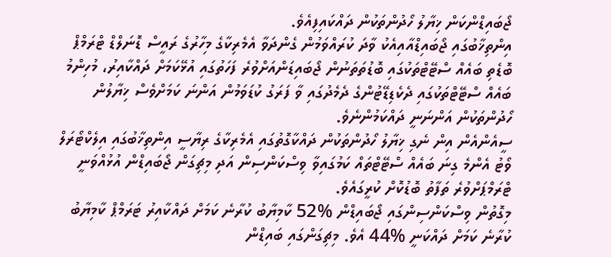ޖޯބައިޑްންކަން ޚިޔާލު ހޯދުންތަކުން ދައްކައިފިއެވެ.
އިންތިޚާބުގައި ޖޯބައިޑްއާއިއެކު ވާދަ ކުރައްވަމުން ގެންދަވާ އެމެރިކާގެ މިހާރުގެ ރައީސް ޑޮނަލްޑް ޓްރަމްޕް ބޮޑެތި ބައެއް ސްޓޭޓްތަކުގައި ބޮޑުތަތަނުން ޖޯބައިޑަންއަށްވުރެ ފަހަތުގައި އުޅޭކަމަށް ދައްކާއިރު، މުހިންމު ބައެއް ސްޓޭޓްތަކުގައި ދެކެޑިޑޭޓުންގެ ދެމެދުގައި ވާ ފަރަގު ކުޑަވަމުން އަންނަ ކަމަށްވެސް ޚިޔާލުން ހޯދުންތަކުން އަންނަނީ ދައްކަމުންނެވެ.
ސީއެންއެން އިން ނެގި ޚިޔާލު ހޯދުންތަކުން ދައްކާގޮތުގައި އެމެރިކާގެ ރިޔާސީ އިންތިޚާބުގައި އިލެކްޓޯރަލް ވޯޓު އެންމެ ގިނަ ބައެއް ސްޓޭޓްތައް ކަމުގައިވާ ވިސްކަންސިން އަދި މިޗިގަން ޖޯބައިޑްން އުޅުއްވަނީ ޓްރަމްޕަށްވުރެ ތަފާތު ބޮޑުކޮށް ކުރީގައެވެ.
މިގޮތުން ވިސްކަންސިންގައި ޖޯބައިޑްން %52 ކާމިޔާބު ކުރާނެ ކަމަށް ދައްކާއިރު ޓަރަމްޕް ކާމިޔާބު ކުރާނެ ކަމަށް ދައްކަނީ %44 އެވެ. މިޗިގަންގައި ބައިޑްން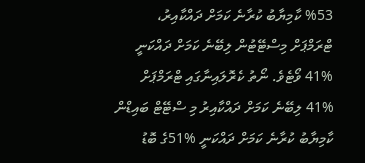%53 ކާމިޔާބު ކުރާނެ ކަމަށް ދައްކާއިރު، ޓްރަމްޕަށް މިސްޓޭޓުން ލިބޭނެ ކަމަށް ދައްކަނީ %41 ވޯޓެވެ. ނޯތު ކެރޮލައިނާގައި ޓްރަމްޕަށް %41 ލިބޭނެ ކަމަށް ދައްކާއިރު މި ސްޓޭޓް ބައިޑްން ކާމިޔާބު ކުރާނެ ކަމަށް ދައްކަނީ %51ގެ ބޮޑު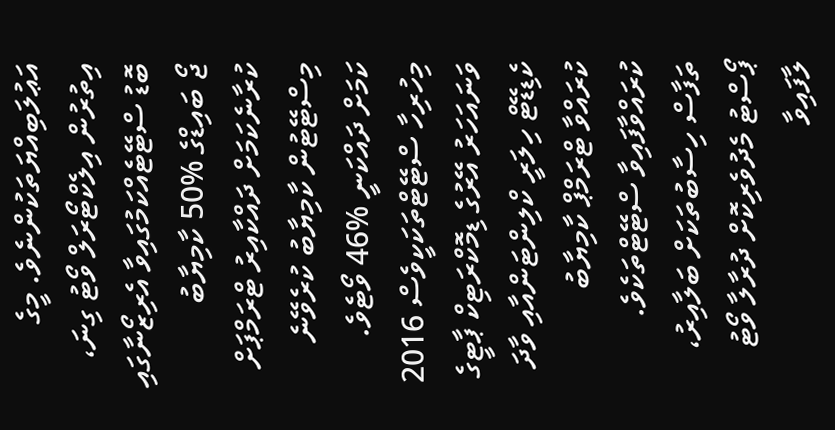އަޢުލަބިއްޔަތަކުންނެވެ. މީގެ އިތުރުން އިލެކްޓޯރަލް ވޯޓު ގިނަ، ބޮޑު ސްޓޭޓެއްކަމުގައިވާ އެރިޒޯނާގައި ޖޯ ބައިޑްގެ %50 ކާމިޔާބު ކުރާނެކަމަށް ދައްކާއިރު ޓްރަމްޕަށް މިސްޓޭޓުން ކާމިޔާބު ކުރެވޭނެ ކަމަށް ދައްކަނީ %46 ވޯޓެވެ. މިހުރިހާ ސްޓޭޓްތަކަކީވެސް 2016 ވަނައަހަރު އޭރުގެ ޑިމޮކްރަޓިކް ޕާޓީގެ ކެޑިޑޭޓް ހިލަރީ ކްލިންޓަންއާއި ވާދަ ކުރައްވާ ޓްރަމްޕް ކާމިޔާބު ކުރައްވާފައިވާ ސްޓޭޓްތަކެވެ.
ތަފާސް ހިސާބުތަކަށް ބަލާއިރު، ޕޯސްޓު މެދުވެރިކޮށް ދުރާލާ ވޯޓު ލާފައިވާ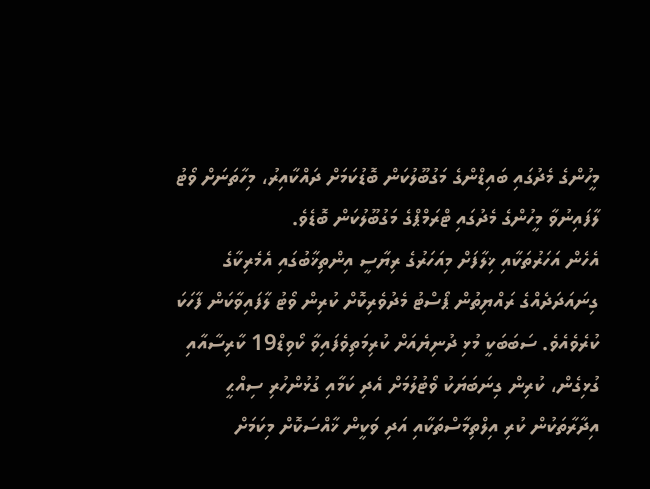މީހުންގެ މެދުގައި ބައިޑްންގެ މަގުބޫލުކަން ބޮޑުކަމަށް ދައްކާއިރު، މިހާތަނަށް ވޯޓު ލާފައިނުވާ މީހުންގެ މެދުގައި ޓްރަމްޕްގެ މަގުބޫލުކަން ބޮޑެވެ.
އެހެން އަހަރުތަކާއި ޚިލާފަށް މިއަހަރުގެ ރިޔާސީ އިންތިޚާބުގައި އެމެރިކާގެ ގިނައަދަދެއްގެ ރައްޔިތުން ޕޯސްޓު މެދުވެރިކޮށް ކުރިން ވޯޓު ލާފައިވާކަން ފާހަކަ ކުރެވެއެވެ. ސަބަބަކީ މުޅި ދުނިޔެއަށް ކުރިމަތިވެފައިވާ ކޯވިޑް19 ކާރިސާއާއި ގުޅިގެން، ކުރިން ގިނަބަޔަކު ވޯޓުލުމަށް އެދި ކަމާއި ގުޅުންހުރި ސިއްޙީ އިދާރާތަކުން ކުރި އިލްތިމާސްތަކާއި އަދި ވަކީން ޚާއްސަކޮށް މިކަމަށް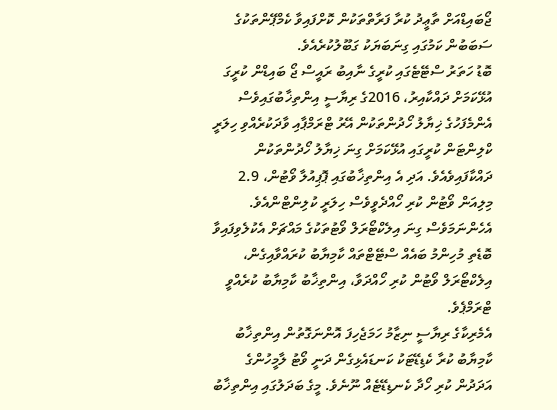ޖޯބައިޑްއަށް ތާޢީދު ކުރާ ފަރާތްތަކުން ކޮށްފައިވާ ކެމްޕޭންތަކުގެ ސަބަބުން ކަމުގައި ގިނަބަޔަކު ގަބޫލުކުރެއެވެ.
ބޮޑު ހަތަރު ސްޓޭޓެގައި ކުރީގެ ނާއިބު ރައީސް ޖޯ ބައިޑްން ކުރީގަ އުޅޭކަމަށް ދައްކާއިރު، 2016ގެ ރިޔާސީ އިންތިޚާބުގައިވެސް އެންމެފަހުގެ ޚިޔާލު ހޯދުންތަކުން އޭރު ޓްރަމްޕާއި ވާދަކުރެއްވި ހިލަރީ ކްލިންޓަން ކުރީގައި އުޅޭކަމަށް ގިނަ ޚިޔާލު ހޯދުންތަކުން ދައްކާފައިވެއެވެ. އަދި އެ އިންތިޚާބުގައި ޕޮޕިއުލާ ވޯޓުން، 2.9 މިލިއަން ވޯޓުން ކުރި ހޯއްދެވީވެސް ހިލަރީ ކުލިންޓްންއެވެ.
އެހެންނަމަވެސް ގިނަ އިލެކްޓޯރަލް ވޯޓުތަކުގެ މައްޗަށް އެކުލެވިފައިވާ ބޮޑެތި މުހިންމު ބައެއް ސްޓޭޓްތައް ކާމިޔާބު ކުރައްވާއިގެން، އިލެކްޓޯރަލް ވޯޓުން ކުރި ހޯއްދަވާ، އިންތިޚާބު ކާމިޔާބު ކުރެއްވީ ޓްރަމްޕެވެ.
އެމެރިކާގެ ރިޔާސީ ނިޒާމު ހަމަޖެހިފަ އޮންނަގޮތުން އިންތިޚާބު ކާމިޔާބު ކުރާ ކެޑިޑޭޓަކު ކަނޑައެޅިގެން ދަނީ ވޯޓު ލާމީހުންގެ އަދަދުން ކުރި ހޯދާ ކެނޑިޑޭޓެއް ނޫނެވެ. މީގެ ބަދަލުގައި އިންތިޚާބު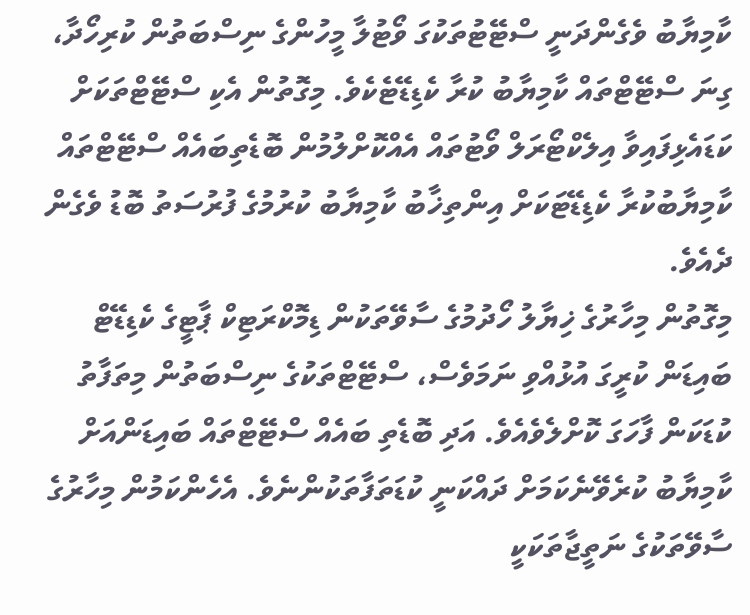ކާމިޔާބު ވެގެންދަނީ ސްޓޭޓުތަކުގަ ވޯޓުލާ މީހުންގެ ނިސްބަތުން ކުރިހޯދާ، ގިނަ ސްޓޭޓްތައް ކާމިޔާބު ކުރާ ކެޑިޑޭޓެކެވެ. މިގޮތުން އެކި ސްޓޭޓްތަކަށް ކަޑައެޅިފައިވާ އިލެކްޓޯރަލް ވޯޓުތައް އެއްކޮށްލުމުން ބޮޑެތިބައެއް ސްޓޭޓްތައް ކާމިޔާބުކުރާ ކެޑިޑޭޓަކަށް އިންތިޚާބު ކާމިޔާބު ކުރުމުގެ ފުރުސަތު ބޮޑު ވެގެން ދެއެވެ.
މިގޮތުން މިހާރުގެ ޚިޔާލު ހޯދުމުގެ ސާވޭތަކުން ޑިމޮކްރަޓިކް ޕާޓީގެ ކެޑިޑޭޓް ބައިޑަން ކުރީގަ އުޅުއްވި ނަމަވެސް، ސްޓޭޓްތަކުގެ ނިސްބަތުން މިތަފާތު ކުޑަކަން ފާހަގަ ކޮށްލެވެއެވެ. އަދި ބޮޑެތި ބައެއް ސްޓޭޓްތައް ބައިޑަންއަށް ކާމިޔާބު ކުރެވޭނެކަމަށް ދައްކަނީ ކުޑަތަފާތަކުންނެވެ. އެހެންކަމުން މިހާރުގެ ސާވޭތަކުގެ ނަތީޖާތަކަކީ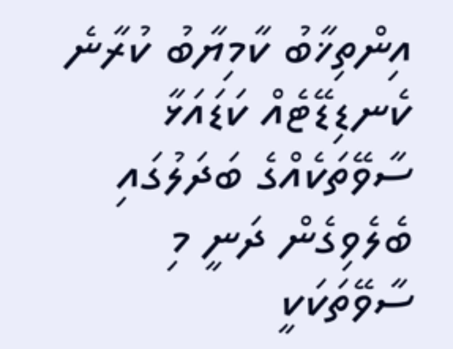އިންތިޚާބު ކާމިޔާބު ކުރާނެ ކެނޑިޑޭޓެއް ކަޑައަޅާ ސާވޭތަކެއްގެ ބަދަލުގައި ބެލެވިގެން ދަނީ މި ސާވޭތަކަކީ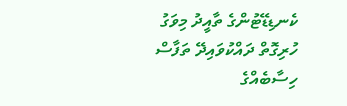ކެނޑިޑޭޓުންގެ ތާއީދު މިވަގު ހުރިގޮތް ދައްކުވައިދޭ ތަފާސް ހިސާބެއްގެ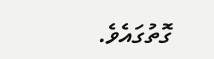ގޮތުގައެވެ.